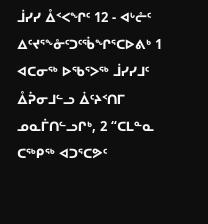ᒨᓯᓯ ᐂᑉᐸᖏᑦ 12 - ᐊᒡᓔᑦ ᐃᑦᔪᕐᖕᓁᑦᑐᑦᖄᖏᕐᑕᐅᕕᒃ 1 ᐊᑕᓂᖅ ᐅᖃᕐᐳᖅ ᒨᓯᓯᒧᑦ ᐂᕉᓂᒧᓪᓗ ᐄᑦᔨᑉᑎᒥ ᓄᓇᒦᑎᓪᓗᒋᒃ, 2 “ᑕᒪᓐᓇ ᑕᖅᑭᖅ ᐊᑐᕐᑕᕗᑦ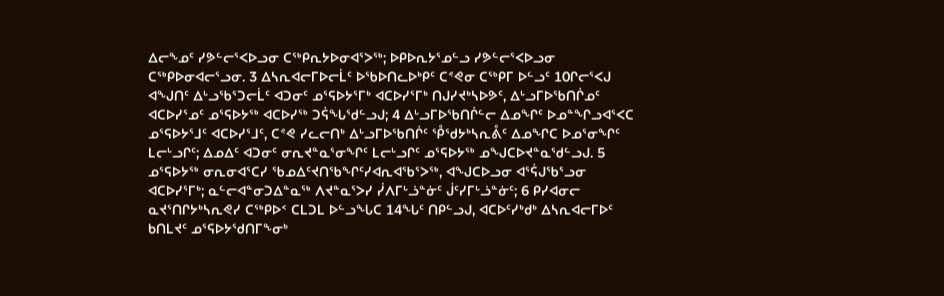ᐃᓕᖕᓄᑦ ᓯᕗᓪᓕᕐᐸᐅᓗᓂ ᑕᖅᑭᕆᔭᐅᓂᐊᕐᐳᖅ; ᐅᑭᐅᕆᔭᕐᓄᓪᓗ ᓯᕗᓪᓕᕐᐸᐅᓗᓂ ᑕᖅᑭᐅᓂᐊᓕᕐᓗᓂ. 3 ᐃᓴᕆᐊᓕᒥᐅᓕᒫᑦ ᐅᖃᐅᑎᓚᐅᒃᑭᑦ ᑕᕝᕙᓂ ᑕᖅᑭᒥ ᐅᓪᓗᑦ 10ᒋᓕᕐᐸᒍ ᐊᖑᑎᑦ ᐃᒡᓗᖃᕐᑐᓕᒫᑦ ᐊᑐᓂᑦ ᓄᕐᕋᐅᔭᕐᒥᒃ ᐊᑕᐅᓯᕐᒥᒃ ᑎᒍᓯᔪᒃᓴᐅᕗᑦ, ᐃᒡᓗᒥᐅᖃᑎᒌᓄᑦ ᐊᑕᐅᓯᕐᓄᑦ ᓄᕐᕋᐅᔭᖅ ᐊᑕᐅᓯᖅ ᑐᕌᖓᖁᓪᓗᒍ; 4 ᐃᒡᓗᒥᐅᖃᑎᒌᓪᓕ ᐃᓄᖏᑦ ᐅᓄᓐᖏᓗᐊᕐᐸᑕ ᓄᕐᕋᐅᔭᕐᒧᑦ ᐊᑕᐅᓯᕐᒧᑦ, ᑕᕝᕙ ᓯᓚᓕᑎᒃ ᐃᒡᓗᒥᐅᖃᑎᒌᑦ ᕾᖁᔭᒃᓴᕆᕔᑦ ᐃᓄᖏᑕ ᐅᓄᕐᓂᖏᑦ ᒪᓕᒡᓗᒋᑦ; ᐃᓄᐃᑦ ᐊᑐᓂᑦ ᓂᕆᔪᓐᓇᕐᓂᖏᑦ ᒪᓕᒡᓗᒋᑦ ᓄᕐᕋᐅᔭᖅ ᓄᖑᑕᐅᔪᓐᓇᖁᓪᓗᒍ. 5 ᓄᕐᕋᐅᔭᖅ ᓂᕆᓂᐊᕐᑕᓯ ᖃᓄᐃᑦᔪᑎᖃᖏᑦᓯᐊᕆᐊᖃᕐᐳᖅ, ᐊᖑᑕᐅᓗᓂ ᐊᕐᕌᒍᖃᕐᓗᓂ ᐊᑕᐅᓯᕐᒥᒃ; ᓇᓪᓕᐊᓐᓂᑐᐃᓐᓇᖅ ᐱᔪᓐᓇᕐᐳᓯ ᓰᐱᒥᒡᓘᓐᓃᑦ ᒎᑦᓯᒥᒡᓘᓐᓃᑦ; 6 ᑭᓯᐊᓂᓕ ᓇᔪᕐᑎᒋᔭᒃᓴᕆᕙᓯ ᑕᖅᑭᐅᑉ ᑕᒪᑐᒪ ᐅᓪᓗᖓᑕ 14ᖓᑦ ᑎᑭᓪᓗᒍ, ᐊᑕᐅᑦᓯᒃᑯᒃ ᐃᓴᕆᐊᓕᒥᐅᑦ ᑲᑎᒪᔪᑦ ᓄᕐᕋᐅᔭᖁᑎᒥᖕᓂᒃ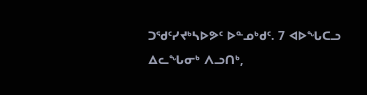ᑐᖁᑦᓯᔪᒃᓴᐅᕗᑦ ᐅᓐᓄᒃᑯᑦ. 7 ᐊᐅᖓᑕᓗ ᐃᓚᖓᓂᒃ ᐱᓗᑎᒃ,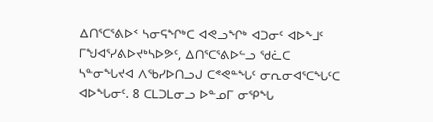ᐃᑎᕐᑕᕐᕕᐅᑉ ᓴᓂᕋᖏᒃᑕ ᐊᕙᓗᖏᒃ ᐊᑐᓂᑦ ᐊᐅᖕᒧᑦ ᒥᖑᐊᕐᓯᕕᐅᔪᒃᓴᐅᕗᑦ, ᐃᑎᕐᑕᕐᕕᐅᓪᓗ ᖁᓛᑕ ᓴᓐᓂᖓᔪᐊ ᐱᖃᓯᐅᑎᓗᒍ ᑕᕝᕙᓐᖓᑦ ᓂᕆᓂᐊᕐᑕᖓᑦᑕ ᐊᐅᖓᓂᑦ. 8 ᑕᒪᑐᒪᓂᓗ ᐅᓐᓄᒥ ᓂᕿᖓ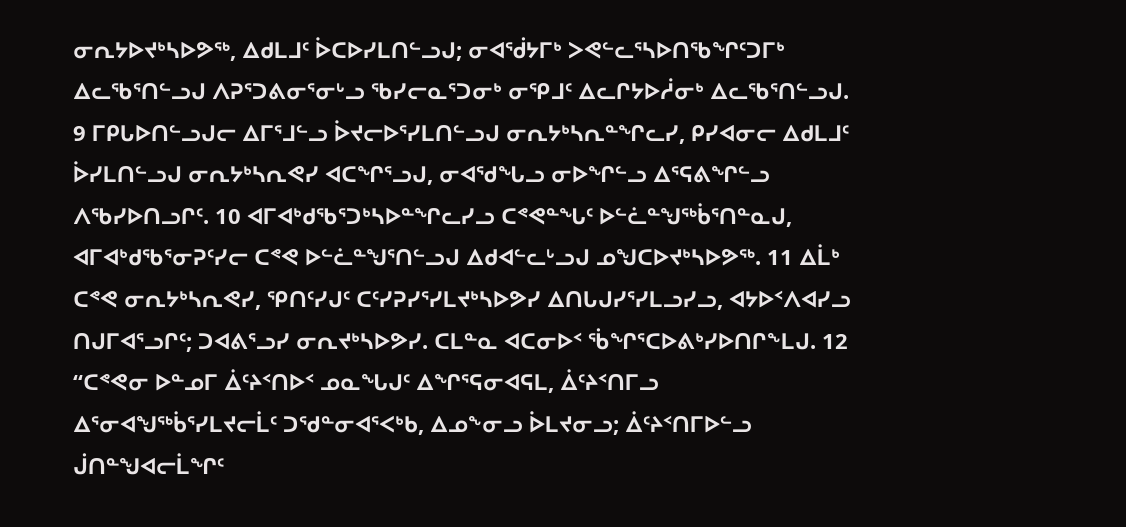ᓂᕆᔭᐅᔪᒃᓴᐅᕗᖅ, ᐃᑯᒪᒧᑦ ᐆᑕᐅᓯᒪᑎᓪᓗᒍ; ᓂᐊᖂᔭᒥᒃ ᐳᕙᓪᓚᕐᓴᐅᑎᖃᖏᑦᑐᒥᒃ ᐃᓚᖃᕐᑎᓪᓗᒍ ᐱᕈᕐᑐᕕᓂᕐᓂᒡᓗ ᖃᓯᓕᓇᕐᑐᓂᒃ ᓂᕿᒧᑦ ᐃᓚᒋᔭᐅᓲᓂᒃ ᐃᓚᖃᕐᑎᓪᓗᒍ. 9 ᒥᑭᒐᐅᑎᓪᓗᒍᓕ ᐃᒥᕐᒧᓪᓗ ᐆᔪᓕᐅᕐᓯᒪᑎᓪᓗᒍ ᓂᕆᔭᒃᓴᕆᓐᖏᓚᓯ, ᑭᓯᐊᓂᓕ ᐃᑯᒪᒧᑦ ᐆᓯᒪᑎᓪᓗᒍ ᓂᕆᔭᒃᓴᕆᕙᓯ ᐊᑕᖏᕐᓗᒍ, ᓂᐊᖁᖓᓗ ᓂᐅᖏᓪᓗ ᐃᕐᕋᕕᖏᓪᓗ ᐱᖃᓯᐅᑎᓗᒋᑦ. 10 ᐊᒥᐊᒃᑯᖃᕐᑐᒃᓴᐅᓐᖏᓚᓯᓗ ᑕᕝᕙᓐᖓᑦ ᐅᓪᓛᓐᖑᖅᑳᕐᑎᓐᓇᒍ, ᐊᒥᐊᒃᑯᖃᕐᓂᕈᑦᓯᓕ ᑕᕝᕙ ᐅᓪᓛᓐᖑᕐᑎᓪᓗᒍ ᐃᑯᐊᓪᓚᒡᓗᒍ ᓄᖑᑕᐅᔪᒃᓴᐅᕗᖅ. 11 ᐃᒫᒃ ᑕᕝᕙ ᓂᕆᔭᒃᓴᕆᕙᓯ, ᕿᑎᑦᓯᒍᑦ ᑕᑦᓯᕈᓯᕐᓯᒪᔪᒃᓴᐅᕗᓯ ᐃᑎᒐᒍᓯᕐᓯᒪᓗᓯᓗ, ᐊᔭᐅᑉᐱᐊᓯᓗ ᑎᒍᒥᐊᕐᓗᒋᑦ; ᑐᐊᕕᕐᓗᓯ ᓂᕆᔪᒃᓴᐅᕗᓯ. ᑕᒪᓐᓇ ᐊᑕᓂᐅᑉ ᖄᖏᕐᑕᐅᕕᒃᓯᐅᑎᒋᖕᒪᒍ. 12 “ᑕᕝᕙᓂ ᐅᓐᓄᒥ ᐄᑦᔨᑉᑎᐅᑉ ᓄᓇᖓᒍᑦ ᐃᖏᕐᕋᓂᐊᕋᒪ, ᐄᑦᔨᑉᑎᒥᓗ ᐃᕐᓂᐊᖑᖅᑳᕐᓯᒪᔪᓕᒫᑦ ᑐᖁᓐᓂᐊᕐᐸᒃᑲ, ᐃᓄᖕᓂᓗ ᐆᒪᔪᓂᓗ; ᐄᑦᔨᑉᑎᒥᐅᓪᓗ ᒎᑎᓐᖑᐊᓕᒫᖏᑦ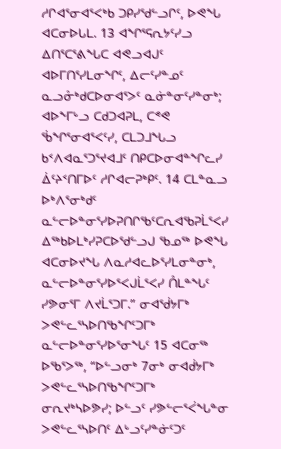ᓱᒋᐊᕐᓂᐊᕐᐸᒃᑲ ᑐᑭᓯᖁᓪᓗᒋᑦ, ᐅᕙᖓ ᐊᑕᓂᐅᒐᒪ. 13 ᐊᖏᕐᕋᕆᔭᑦᓯᓗ ᐃᑎᕐᑕᕐᕕᖓᑕ ᐊᕙᓗᐊᒍᑦ ᐊᐅᒥᑎᕐᓯᒪᓂᖏᑦ, ᐃᓕᑦᓯᓐᓄᑦ ᓇᓗᓁᒃᑯᑕᐅᓂᐊᕐᐳᑦ ᓇᓃᓐᓂᑦᓯᓐᓂᒃ; ᐊᐅᖕᒥᒡᓗ ᑕᑯᑐᐊᕈᒪ, ᑕᕝᕙ ᖄᖏᕐᓂᐊᕐᐸᑦᓯ, ᑕᒪᑐᒧᖓᓗ ᑲᑉᐱᐊᓇᕐᑐᕐᔪᐊᒧᑦ ᑎᑭᑕᐅᓂᐊᓐᖏᓚᓯ ᐄᑦᔨᑉᑎᒥᐅᑦ ᓱᒋᐊᓕᕈᒃᑭᑦ. 14 ᑕᒪᓐᓇᓗ ᐅᒃᐱᕐᓂᒃᑯᑦ ᓇᓪᓕᐅᓐᓂᕐᓯᐅᕈᑎᒋᖃᑦᑕᕆᐊᖃᕈᒫᕐᐸᓯ ᐃᖅᑲᐅᒪᒃᓯᕈᑕᐅᖁᓪᓗᒍ ᖃᓄᖅ ᐅᕙᖓ ᐊᑕᓂᐅᔪᖓ ᐱᓇᓱᐊᓚᐅᕐᓯᒪᓂᓐᓂᒃ, ᓇᓪᓕᐅᓐᓂᕐᓯᐅᕐᐸᒍᒫᕐᐸᓯ ᑍᒪᓐᖓᑦ ᓯᕗᓂᕐᒥ ᐱᔪᒫᕐᑐᒥ.” ᓂᐊᖂᔭᒥᒃ ᐳᕙᓪᓚᕐᓴᐅᑎᖃᖏᑦᑐᒥᒃ ᓇᓪᓕᐅᓐᓂᕐᓯᐅᕐᓂᖓᑦ 15 ᐊᑕᓂᖅ ᐅᖃᕐᐳᖅ, “ᐅᓪᓗᓂᒃ 7ᓂᒃ ᓂᐊᑰᔭᒥᒃ ᐳᕙᓪᓚᕐᓴᐅᑎᖃᖏᑦᑐᒥᒃ ᓂᕆᔪᒃᓴᐅᕗᓯ; ᐅᓪᓗᑦ ᓯᕗᓪᓕᕐᐹᖓᓐᓂ ᐳᕙᓪᓚᕐᓴᐅᑎᑦ ᐃᒡᓗᑦᓯᓐᓃᑦᑐᑦ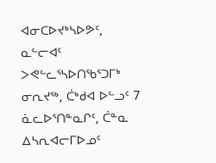ᐊᓂᑕᐅᔪᒃᓴᐅᕗᑦ, ᓇᓪᓕᐊᑦ ᐳᕙᓪᓚᕐᓴᐅᑎᖃᕐᑐᒥᒃ ᓂᕆᔪᖅ, ᑖᒃᑯᐊ ᐅᓪᓗᑦ 7 ᓈᓚᐅᕐᑎᓐᓇᒋᑦ, ᑖᓐᓇ ᐃᓴᕆᐊᓕᒥᐅᓄᑦ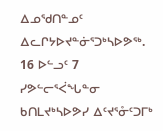ᐃᓄᖁᑎᓐᓄᑦ ᐃᓚᒋᔭᐅᔪᓐᓃᕐᑐᒃᓴᐅᕗᖅ. 16 ᐅᓪᓗᑦ 7 ᓯᕗᓪᓕᕐᐹᖓᓐᓂ ᑲᑎᒪᔪᒃᓴᐅᕗᓯ ᐃᑦᔪᕐᓁᑦᑐᒥᒃ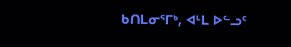ᑲᑎᒪᓂᕐᒥᒃ, ᐊᒻᒪ ᐅᓪᓗᑦ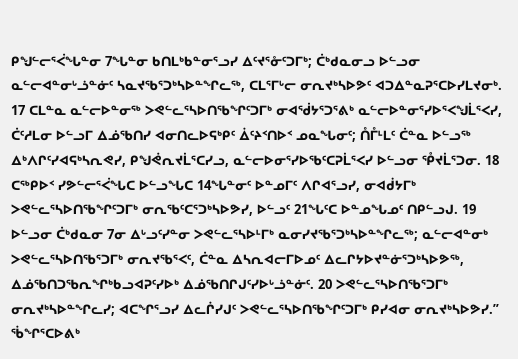ᑭᖑᓪᓕᕐᐹᖓᓐᓂ 7ᖓᓐᓂ ᑲᑎᒪᒃᑲᓐᓂᕐᓗᓯ ᐃᑦᔪᕐᓁᑦᑐᒥᒃ; ᑖᒃᑯᓇᓂᓗ ᐅᓪᓗᓂ ᓇᓪᓕᐊᓐᓂᒡᓘᓐᓃᑦ ᓴᓇᔪᖃᕐᑐᒃᓴᐅᓐᖏᓚᖅ, ᑕᒪᕐᒥᒡᓕ ᓂᕆᔪᒃᓴᐅᕗᑦ ᐊᑐᐃᓐᓇᕈᕐᑕᐅᓯᒪᔪᓂᒃ. 17 ᑕᒪᓐᓇ ᓇᓪᓕᐅᓐᓂᖅ ᐳᕙᓪᓚᕐᓴᐅᑎᖃᖏᑦᑐᒥᒃ ᓂᐊᖂᔭᕐᑐᕐᕕᒃ ᓇᓪᓕᐅᓐᓂᕐᓯᐅᕐᐸᖑᒫᕐᐸᓯ, ᑖᑦᓱᒪᓂ ᐅᓪᓗᒥ ᐃᓅᖃᑎᓯ ᐊᓂᑎᓚᐅᕋᒃᑭᑦ ᐄᑦᔨᑉᑎᐅᑉ ᓄᓇᖓᓂᑦ; ᑍᒤᒻᒪᑦ ᑖᓐᓇ ᐅᓪᓗᖅ ᐃᒃᐱᒋᑦᓯᐊᕋᒃᓴᕆᕙᓯ, ᑭᖑᕚᕆᔪᒫᕐᑕᓯᓗ, ᓇᓪᓕᐅᓂᕐᓯᐅᖃᑦᑕᕈᒫᕐᐸᓯ ᐅᓪᓗᓂ ᕾᔪᒫᕐᑐᓂ. 18 ᑕᖅᑭᐅᑉ ᓯᕗᓪᓕᕐᐹᖓᑕ ᐅᓪᓗᖓᑕ 14ᖓᓐᓂᑦ ᐅᓐᓄᒥᑦ ᐱᒋᐊᕐᓗᓯ, ᓂᐊᑰᔭᒥᒃ ᐳᕙᓪᓚᕐᓴᐅᑎᖃᖏᑦᑐᒥᒃ ᓂᕆᖃᑦᑕᕐᑐᒃᓴᐅᕗᓯ, ᐅᓪᓗᑦ 21ᖓᑦᑕ ᐅᓐᓄᖓᓄᑦ ᑎᑭᓪᓗᒍ. 19 ᐅᓪᓗᓂ ᑖᒃᑯᓇᓂ 7ᓂ ᐃᒡᓗᑦᓯᓐᓂ ᐳᕙᓪᓚᕐᓴᐅᒻᒥᒃ ᓇᓂᓯᔪᖃᕐᑐᒃᓴᐅᓐᖏᓚᖅ; ᓇᓪᓕᐊᓐᓂᒃ ᐳᕙᓪᓚᕐᓴᐅᑎᖃᕐᑐᒥᒃ ᓂᕆᔪᖃᕐᐸᑦ, ᑖᓐᓇ ᐃᓴᕆᐊᓕᒥᐅᓄᑦ ᐃᓚᒋᔭᐅᔪᓐᓃᕐᑐᒃᓴᐅᕗᖅ, ᐃᓅᖃᑎᑐᖃᕆᖏᒃᑲᓗᐊᕈᑦᓯᐅᒃ ᐃᓅᖃᑎᒋᒍᑦᓯᐅᒡᓘᓐᓃᑦ. 20 ᐳᕙᓪᓚᕐᓴᐅᑎᖃᕐᑐᒥᒃ ᓂᕆᔪᒃᓴᐅᓐᖏᓚᓯ; ᐊᑕᖏᕐᓗᓯ ᐃᓚᒌᓯᒍᑦ ᐳᕙᓪᓚᕐᓴᐅᑎᖃᖏᑦᑐᒥᒃ ᑭᓯᐊᓂ ᓂᕆᔪᒃᓴᐅᕗᓯ.” ᖄᖏᕐᑕᐅᕕᒃ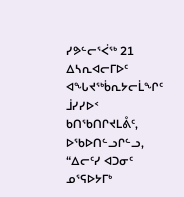ᓯᕗᓪᓕᕐᐹᖅ 21 ᐃᓴᕆᐊᓕᒥᐅᑦ ᐊᖓᔪᖅᑳᕆᔭᓕᒫᖏᑦ ᒨᓯᓯᐅᑉ ᑲᑎᖃᑎᒋᔪᒪᕔᑦ, ᐅᖃᐅᑎᓪᓗᒋᓪᓗ, “ᐃᓕᑦᓯ ᐊᑐᓂᑦ ᓄᕐᕋᐅᔭᒥᒃ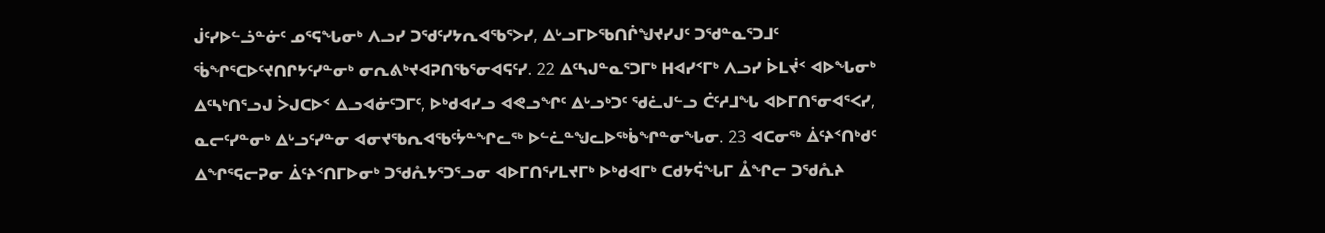ᒎᑦᓯᐅᓪᓘᓐᓃᑦ ᓄᕐᕋᖓᓂᒃ ᐱᓗᓯ ᑐᖁᑦᓯᔭᕆᐊᖃᕐᐳᓯ, ᐃᒡᓗᒥᐅᖃᑎᒌᖑᔪᓯᒍᑦ ᑐᖁᓐᓇᕐᑐᒧᑦ ᖄᖏᕐᑕᐅᑦᔪᑎᒋᔭᑦᓯᓐᓂᒃ ᓂᕆᕕᒃᔪᐊᕈᑎᖃᕐᓂᐊᕋᑦᓯ. 22 ᐃᑦᓴᒍᓐᓇᕐᑐᒥᒃ ᕼᐊᓯᑉᒥᒃ ᐱᓗᓯ ᐆᒪᔫᑉ ᐊᐅᖓᓂᒃ ᐃᑦᓴᒃᑎᕐᓗᒍ ᐴᒍᑕᐅᑉ ᐃᓗᐊᓃᑦᑐᒥᑦ, ᐅᒃᑯᐊᓯᓗ ᐊᕙᓗᖏᑦ ᐃᒡᓗᒃᑐᑦ ᖁᓛᒍᓪᓗ ᑖᑦᓱᒧᖓ ᐊᐅᒥᑎᕐᓂᐊᕐᐸᓯ, ᓇᓕᑦᓯᓐᓂᒃ ᐃᒡᓗᑦᓯᓐᓂ ᐊᓂᔪᖃᕆᐊᖃᑦᔮᓐᖏᓚᖅ ᐅᓪᓛᓐᖑᓚᐅᖅᑳᖏᓐᓂᖓᓂ. 23 ᐊᑕᓂᖅ ᐄᑦᔨᑉᑎᒃᑯᑦ ᐃᖏᕐᕋᓕᕈᓂ ᐄᑦᔨᑉᑎᒥᐅᓂᒃ ᑐᖁᕅᔭᕐᑐᕐᓗᓂ ᐊᐅᒥᑎᕐᓯᒪᔪᒥᒃ ᐅᒃᑯᐊᒥᒃ ᑕᑯᔭᕌᖓᒥ ᐂᖏᓕ ᑐᖁᕅᔨ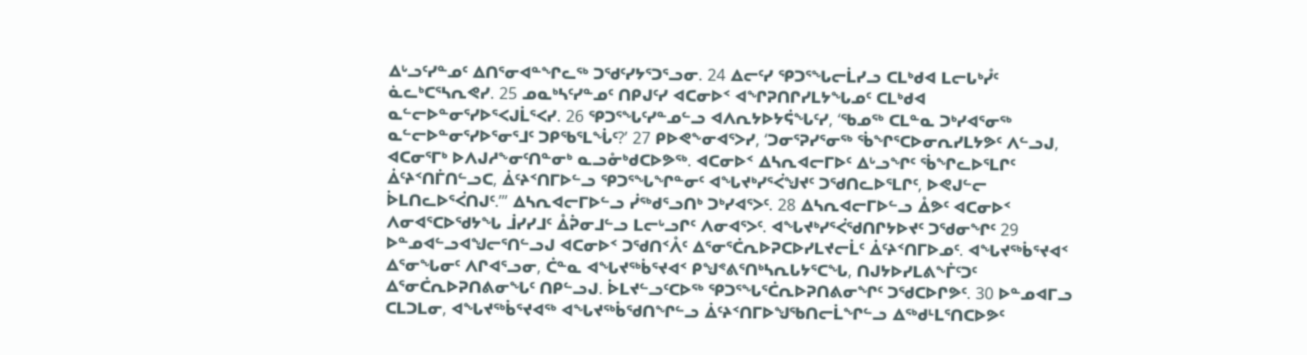ᐃᒡᓗᑦᓯᓐᓄᑦ ᐃᑎᕐᓂᐊᓐᖏᓚᖅ ᑐᖁᑦᓯᔭᕐᑐᕐᓗᓂ. 24 ᐃᓕᑦᓯ ᕿᑐᕐᖓᓕᒫᓯᓗ ᑕᒪᒃᑯᐊ ᒪᓕᒐᒃᓮᑦ ᓈᓚᒃᑕᕐᓴᕆᕙᓯ. 25 ᓄᓇᒃᓴᑦᓯᓐᓄᑦ ᑎᑭᒍᑦᓯ ᐊᑕᓂᐅᑉ ᐊᖏᕈᑎᒋᓯᒪᔭᖓᓄᑦ ᑕᒪᒃᑯᐊ ᓇᓪᓕᐅᓐᓂᕐᓯᐅᕐᐸᒍᒫᕐᐸᓯ. 26 ᕿᑐᕐᖓᑦᓯᓐᓄᓪᓗ ᐊᐱᕆᔭᐅᔭᕌᖓᑦᓯ, ‘ᖃᓄᖅ ᑕᒪᓐᓇ ᑐᒃᓯᐊᕐᓂᖅ ᓇᓪᓕᐅᓐᓂᕐᓯᐅᕐᓂᕐᒧᑦ ᑐᑭᖃᕐᒪᖔᑦ?’ 27 ᑭᐅᕙᖕᓂᐊᕐᐳᓯ, ‘ᑐᓂᕐᕈᓯᕐᓂᖅ ᖄᖏᕐᑕᐅᓂᕆᓯᒪᔭᕗᑦ ᐱᓪᓗᒍ, ᐊᑕᓂᕐᒥᒃ ᐅᐱᒍᓱᖕᓂᑦᑎᓐᓂᒃ ᓇᓗᓁᒃᑯᑕᐅᕗᖅ. ᐊᑕᓂᐅᑉ ᐃᓴᕆᐊᓕᒥᐅᑦ ᐃᒡᓗᖏᑦ ᖄᖏᓚᐅᕐᒪᒋᑦ ᐄᑦᔨᑉᑎᒦᑎᓪᓗᑕ, ᐄᑦᔨᑉᑎᒥᐅᓪᓗ ᕿᑐᕐᖓᖏᓐᓂᑦ ᐊᖓᔪᒃᓯᕐᐹᖑᔪᑦ ᑐᖁᑎᓚᐅᕐᒪᒋᑦ, ᐅᕙᒍᓪᓕ ᐆᒪᑎᓚᐅᕐᐹᑎᒍᑦ.’” ᐃᓴᕆᐊᓕᒥᐅᓪᓗ ᓰᖅᑯᕐᓗᑎᒃ ᑐᒃᓯᐊᕐᐳᑦ. 28 ᐃᓴᕆᐊᓕᒥᐅᓪᓗ ᐂᕗᑦ ᐊᑕᓂᐅᑉ ᐱᓂᐊᕐᑕᐅᖁᔭᖓ ᒨᓯᓯᒧᑦ ᐂᕉᓂᒧᓪᓗ ᒪᓕᒡᓗᒋᑦ ᐱᓂᐊᕐᐳᑦ. ᐊᖓᔪᒃᓯᕐᐹᖁᑎᒋᔭᐅᔪᑦ ᑐᖁᓂᖏᑦ 29 ᐅᓐᓄᐊᓪᓗᐊᖑᓕᕐᑎᓪᓗᒍ ᐊᑕᓂᐅᑉ ᑐᖁᑎᑉᐰᑦ ᐃᕐᓂᕐᑖᕆᐅᕈᑕᐅᓯᒪᔪᓕᒫᑦ ᐄᑦᔨᑉᑎᒥᐅᓄᑦ. ᐊᖓᔪᖅᑳᕐᔪᐊᑉ ᐃᕐᓂᖓᓂᑦ ᐱᒋᐊᕐᓗᓂ, ᑖᓐᓇ ᐊᖓᔪᖅᑳᕐᔪᐊᑉ ᑭᖑᕝᕕᕐᑎᒃᓴᕆᒐᔭᕐᑕᖓ, ᑎᒍᔭᐅᓯᒪᕕᖕᒦᑦᑐᑦ ᐃᕐᓂᑖᕆᐅᕈᑎᕕᓂᖓᑦ ᑎᑭᓪᓗᒍ. ᐆᒪᔪᓪᓗᑦᑕᐅᖅ ᕿᑐᕐᖓᕐᑖᕆᐅᕈᑎᕕᓂᖏᑦ ᑐᖁᑕᐅᒋᕗᑦ. 30 ᐅᓐᓄᐊᒥᓗ ᑕᒪᑐᒪᓂ, ᐊᖓᔪᖅᑳᕐᔪᐊᖅ ᐊᖓᔪᖅᑳᖁᑎᖏᓪᓗ ᐄᑦᔨᑉᑎᒥᐅᖑᖃᑎᓕᒫᖏᓪᓗ ᐃᖅᑯᒻᒪᕐᑎᑕᐅᕗᑦ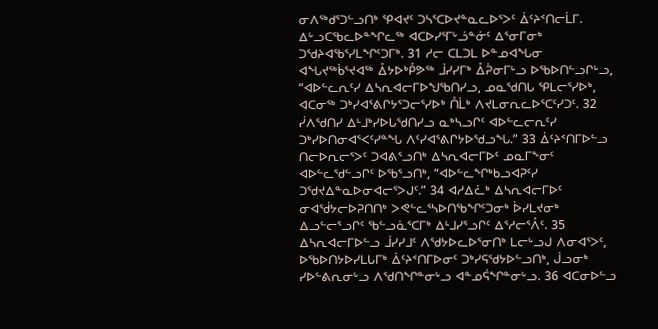ᓂᐱᖅᑯᕐᑐᓪᓗᑎᒃ ᕿᐊᔪᑦ ᑐᓴᕐᑕᐅᔪᓐᓇᓚᐅᕐᐳᑦ ᐄᑦᔨᑉᑎᓕᒫᒥ. ᐃᒡᓗᑕᖃᓚᐅᓐᖏᓚᖅ ᐊᑕᐅᓯᕐᒥᒡᓘᓐᓃᑦ ᐃᕐᓂᒥᓂᒃ ᑐᖁᔨᐊᖃᕐᓯᒪᖏᑦᑐᒥᒃ. 31 ᓱᓕ ᑕᒪᑐᒪ ᐅᓐᓄᐊᖓᓂ ᐊᖓᔪᖅᑳᕐᔪᐊᖅ ᐂᔭᐅᒃᑬᕗᖅ ᒨᓯᓯᒥᒃ ᐂᕉᓂᒥᒡᓗ ᐅᖃᐅᑎᓪᓗᒋᒡᓗ, “ᐊᐅᓪᓚᕆᑦᓯ ᐃᓴᕆᐊᓕᒥᐅᖑᖃᑎᓯᓗ, ᓄᓇᖁᑎᒐ ᕿᒪᓕᕐᓯᐅᒃ, ᐊᑕᓂᖅ ᑐᒃᓯᐊᕐᕕᒋᔭᕐᑐᓕᕐᓯᐅᒃ ᑍᒫᒃ ᐱᔪᒪᓂᕆᓚᐅᕐᑕᑦᓯᑐᑦ. 32 ᓰᐱᖁᑎᓯ ᐃᒻᒧᒃᓯᐅᒐᖁᑎᓯᓗ ᓇᒃᓴᓗᒋᑦ ᐊᐅᓪᓚᓕᕆᑦᓯ ᑐᒃᓯᐅᑎᓂᐊᕐᐸᑦᓯᓐᖓ ᐱᑦᓯᐊᕐᕕᒋᔭᐅᖁᓗᖓ.” 33 ᐄᑦᔨᑉᑎᒥᐅᓪᓗ ᑎᓕᐅᕆᓕᕐᐳᑦ ᑐᐊᕕᕐᓗᑎᒃ ᐃᓴᕆᐊᓕᒥᐅᑦ ᓄᓇᒥᖕᓂᑦ ᐊᐅᓪᓚᖁᓪᓗᒋᑦ ᐅᖃᕐᓗᑎᒃ, “ᐊᐅᓪᓚᖏᒃᑲᓗᐊᕈᑦᓯ ᑐᖁᔪᐃᓐᓇᐅᓂᐊᓕᕐᐳᒍᑦ.” 34 ᐊᓱᐃᓛᒃ ᐃᓴᕆᐊᓕᒥᐅᑦ ᓂᐊᖂᔭᓕᐅᕈᑎᑎᒃ ᐳᕙᓪᓚᕐᓴᐅᑎᖃᖏᑦᑐᓂᒃ ᐆᓯᒪᔪᓂᒃ ᐃᓗᓪᓕᕐᓗᒋᑦ ᖃᓪᓗᓈᕐᑕᒥᒃ ᐃᒻᒧᓯᕐᓗᒋᑦ ᐃᕐᓱᓕᕐᐰᑦ. 35 ᐃᓴᕆᐊᓕᒥᐅᓪᓗ ᒨᓯᓯᒧᑦ ᐱᖁᔭᐅᓚᐅᕐᓂᑎᒃ ᒪᓕᒡᓗᒍ ᐱᓂᐊᕐᐳᑦ, ᐅᖃᐅᑎᔭᐅᓯᒪᒐᒥᒃ ᐄᑦᔨᑉᑎᒥᐅᓂᑦ ᑐᒃᓯᕋᖁᔭᐅᓪᓗᑎᒃ, ᒎᓗᓂᒃ ᓯᐅᓪᕕᕆᓂᒡᓗ ᐱᖁᑎᖏᓐᓂᒡᓗ ᐊᓐᓄᕌᖏᓐᓂᒡᓗ. 36 ᐊᑕᓂᐅᓪᓗ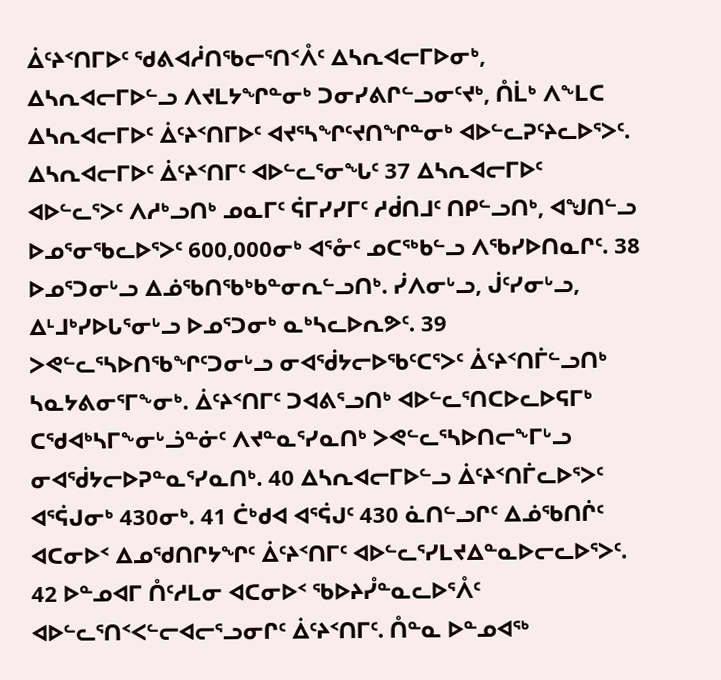ᐄᑦᔨᑉᑎᒥᐅᑦ ᖁᕕᐊᓲᑎᖃᓕᕐᑎᑉᐰᑦ ᐃᓴᕆᐊᓕᒥᐅᓂᒃ, ᐃᓴᕆᐊᓕᒥᐅᓪᓗ ᐱᔪᒪᔭᖏᓐᓂᒃ ᑐᓂᓯᕕᒋᓪᓗᓂᑦᔪᒃ, ᑍᒫᒃ ᐱᖕᒪᑕ ᐃᓴᕆᐊᓕᒥᐅᑦ ᐄᑦᔨᑉᑎᒥᐅᑦ ᐊᔪᕐᓴᖏᑦᔪᑎᖏᓐᓂᒃ ᐊᐅᓪᓚᕈᑦᔨᓚᐅᕐᐳᑦ. ᐃᓴᕆᐊᓕᒥᐅᑦ ᐄᑦᔨᑉᑎᒥᑦ ᐊᐅᓪᓚᕐᓂᖓᑦ 37 ᐃᓴᕆᐊᓕᒥᐅᑦ ᐊᐅᓪᓚᕐᐳᑦ ᐱᓱᒃᓗᑎᒃ ᓄᓇᒥᑦ ᕌᒥᓯᓯᒥᑦ ᓱᑰᑎᒧᑦ ᑎᑭᓪᓗᑎᒃ, ᐊᖑᑎᓪᓗ ᐅᓄᕐᓂᖃᓚᐅᕐᐳᑦ 600,000ᓂᒃ ᐊᕐᓁᑦ ᓄᑕᖅᑲᓪᓗ ᐱᖃᓯᐅᑎᓇᒋᑦ. 38 ᐅᓄᕐᑐᓂᒡᓗ ᐃᓅᖃᑎᖃᒃᑲᓐᓂᕆᓪᓗᑎᒃ. ᓰᐱᓂᒡᓗ, ᒎᑦᓯᓂᒡᓗ, ᐃᒻᒧᒃᓯᐅᒐᕐᓂᒡᓗ ᐅᓄᕐᑐᓂᒃ ᓇᒃᓴᓚᐅᕆᕗᑦ. 39 ᐳᕙᓪᓚᕐᓴᐅᑎᖃᖏᑦᑐᓂᒡᓗ ᓂᐊᖂᔭᓕᐅᖃᑦᑕᕐᐳᑦ ᐄᑦᔨᑉᑎᒦᓪᓗᑎᒃ ᓴᓇᔭᕕᓂᕐᒥᖕᓂᒃ. ᐄᑦᔨᑉᑎᒥᑦ ᑐᐊᕕᕐᓗᑎᒃ ᐊᐅᓪᓚᕐᑎᑕᐅᓚᐅᕋᒥᒃ ᑕᖁᐊᒃᓴᒥᖕᓂᒡᓘᓐᓃᑦ ᐱᔪᓐᓇᕐᓯᓇᑎᒃ ᐳᕙᓪᓚᕐᓴᐅᑎᓕᖕᒥᒡᓗ ᓂᐊᖂᔭᓕᐅᕈᓐᓇᕐᓯᓇᑎᒃ. 40 ᐃᓴᕆᐊᓕᒥᐅᓪᓗ ᐄᑦᔨᑉᑎᒦᓚᐅᕐᐳᑦ ᐊᕐᕌᒍᓂᒃ 430ᓂᒃ. 41 ᑖᒃᑯᐊ ᐊᕐᕌᒍᑦ 430 ᓈᑎᓪᓗᒋᑦ ᐃᓅᖃᑎᒌᑦ ᐊᑕᓂᐅᑉ ᐃᓄᖁᑎᒋᔭᖏᑦ ᐄᑦᔨᑉᑎᒥᑦ ᐊᐅᓪᓚᕐᓯᒪᔪᐃᓐᓇᐅᓕᓚᐅᕐᐳᑦ. 42 ᐅᓐᓄᐊᒥ ᑍᑦᓱᒪᓂ ᐊᑕᓂᐅᑉ ᖃᐅᔨᓮᓐᓇᓚᐅᕐᐰᑦ ᐊᐅᓪᓚᕐᑎᑉᐸᓪᓕᐊᓕᕐᓗᓂᒋᑦ ᐄᑦᔨᑉᑎᒥᑦ. ᑍᓐᓇ ᐅᓐᓄᐊᖅ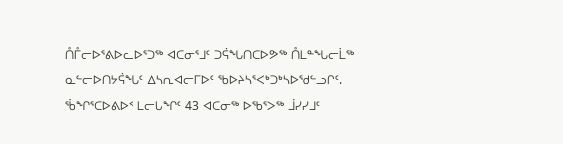ᑍᒤᓕᐅᕐᕕᐅᓚᐅᕐᑐᖅ ᐊᑕᓂᕐᒧᑦ ᑐᕌᖓᑎᑕᐅᕗᖅ ᑍᒪᓐᖓᓕᒫᖅ ᓇᓪᓕᐅᑎᔭᕌᖓᑦ ᐃᓴᕆᐊᓕᒥᐅᑦ ᖃᐅᔨᓴᕐᐸᒃᑐᒃᓴᐅᖁᓪᓗᒋᑦ. ᖄᖏᕐᑕᐅᕕᐅᑉ ᒪᓕᒐᖏᑦ 43 ᐊᑕᓂᖅ ᐅᖃᕐᐳᖅ ᒨᓯᓯᒧᑦ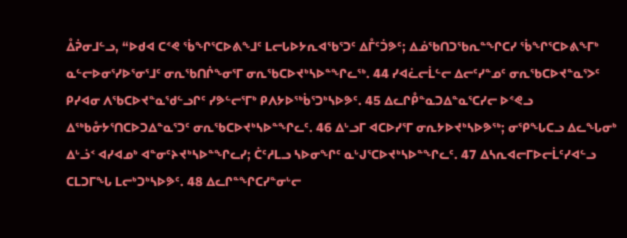ᐂᕉᓂᒧᓪᓗ, “ᐅᑯᐊ ᑕᕝᕙ ᖄᖏᕐᑕᐅᕕᖕᒧᑦ ᒪᓕᒐᐅᔭᕆᐊᖃᕐᑐᑦ ᐃᒤᑦᑑᕗᑦ; ᐃᓅᖃᑎᑐᖃᕆᓐᖏᑕᓯ ᖄᖏᕐᑕᐅᕕᖕᒥᒃ ᓇᓪᓕᐅᓂᕐᓯᐅᕐᓂᕐᒧᑦ ᓂᕆᖃᑎᒌᖕᓂᕐᒥ ᓂᕆᖃᑕᐅᔪᒃᓴᐅᓐᖏᓚᖅ. 44 ᓯᐊᓛᓕᒫᓪᓕ ᐃᓕᑦᓯᓐᓄᑦ ᓂᕆᖃᑕᐅᔪᓐᓇᕐᐳᑦ ᑭᓯᐊᓂ ᐱᖃᑕᐅᔪᓐᓇᖁᓪᓗᒋᑦ ᓯᕗᓪᓕᕐᒥᒃ ᑭᐱᔭᐅᖅᑳᕐᑐᒃᓴᐅᕗᑦ. 45 ᐃᓚᒋᑬᓐᓇᑐᐃᓐᓇᕐᑕᓯᓕ ᐅᕝᕙᓗ ᐃᖅᑲᓁᔭᕐᑎᑕᐅᑐᐃᓐᓇᕐᑐᑦ ᓂᕆᖃᑕᐅᔪᒃᓴᐅᓐᖏᓚᑦ. 46 ᐃᒡᓗᒥ ᐊᑕᐅᓯᕐᒥ ᓂᕆᔭᐅᔪᒃᓴᐅᕗᖅ; ᓂᕿᖓᑕᓗ ᐃᓚᖓᓂᒃ ᐃᒡᓘᑉ ᐊᓯᐊᓄᒃ ᐊᓐᓂᑦᔨᔪᒃᓴᐅᓐᖏᓚᓯ; ᑖᑦᓱᒪᓗ ᓴᐅᓂᖏᑦ ᓇᒡᒍᕐᑕᐅᔪᒃᓴᐅᓐᖏᓚᑦ. 47 ᐃᓴᕆᐊᓕᒥᐅᓕᒫᑦᓯᐊᓪᓗ ᑕᒪᑐᒥᖓ ᒪᓕᒃᑐᒃᓴᐅᕗᑦ. 48 ᐃᓚᒋᓐᖏᑕᓯᓐᓂᒡᓕ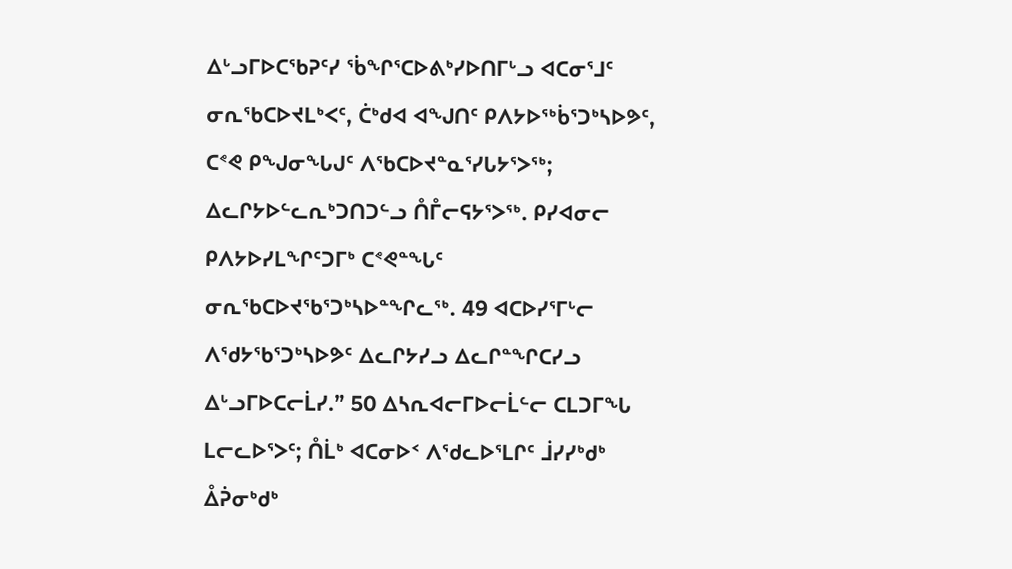ᐃᒡᓗᒥᐅᑕᖃᕈᑦᓯ ᖄᖏᕐᑕᐅᕕᒃᓯᐅᑎᒥᒡᓗ ᐊᑕᓂᕐᒧᑦ ᓂᕆᖃᑕᐅᔪᒪᒃᐸᑦ, ᑖᒃᑯᐊ ᐊᖑᑎᑦ ᑭᐱᔭᐅᖅᑳᕐᑐᒃᓴᐅᕗᑦ, ᑕᕝᕙ ᑭᖑᓂᖓᒍᑦ ᐱᖃᑕᐅᔪᓐᓇᕐᓯᒐᔭᕐᐳᖅ; ᐃᓚᒋᔭᐅᓪᓚᕆᒃᑐᑎᑐᓪᓗ ᑍᒤᓕᕋᔭᕐᐳᖅ. ᑭᓯᐊᓂᓕ ᑭᐱᔭᐅᓯᒪᖏᑦᑐᒥᒃ ᑕᕝᕙᓐᖓᑦ ᓂᕆᖃᑕᐅᔪᖃᕐᑐᒃᓴᐅᓐᖏᓚᖅ. 49 ᐊᑕᐅᓯᕐᒥᒡᓕ ᐱᖁᔭᖃᕐᑐᒃᓴᐅᕗᑦ ᐃᓚᒋᔭᓯᓗ ᐃᓚᒋᓐᖏᑕᓯᓗ ᐃᒡᓗᒥᐅᑕᓕᒫᓯ.” 50 ᐃᓴᕆᐊᓕᒥᐅᓕᒫᓪᓕ ᑕᒪᑐᒥᖓ ᒪᓕᓚᐅᕐᐳᑦ; ᑍᒫᒃ ᐊᑕᓂᐅᑉ ᐱᖁᓚᐅᕐᒪᒋᑦ ᒨᓯᓯᒃᑯᒃ ᐂᕉᓂᒃᑯᒃ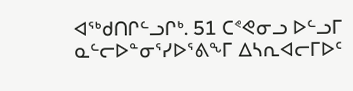ᐊᖅᑯᑎᒋᓪᓗᒋᒃ. 51 ᑕᕝᕙᓂᓗ ᐅᓪᓗᒥ ᓇᓪᓕᐅᓐᓂᕐᓯᐅᕐᕕᖕᒥ ᐃᓴᕆᐊᓕᒥᐅᑦ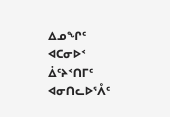ᐃᓄᖏᑦ ᐊᑕᓂᐅᑉ ᐄᑦᔨᑉᑎᒥᑦ ᐊᓂᑎᓚᐅᕐᐰᑦ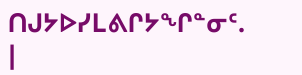ᑎᒍᔭᐅᓯᒪᕕᒋᔭᖏᓐᓂᑦ. |